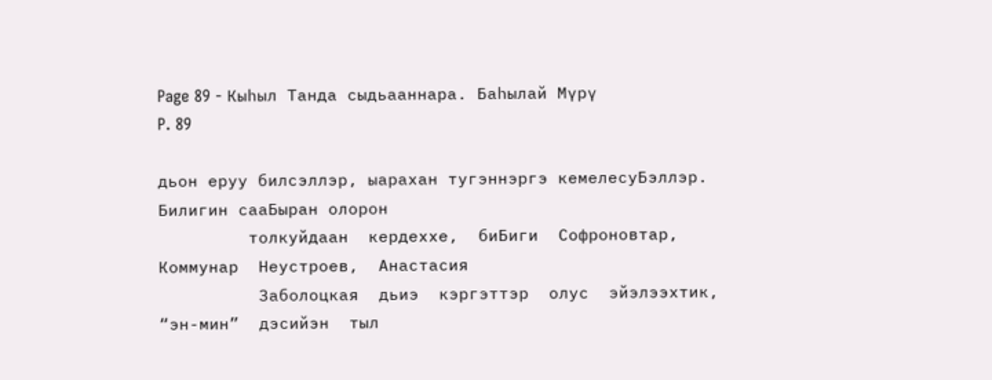Page 89 - Кыһыл Танда сыдьааннара. Баһылай Мүрү
P. 89

дьон еруу билсэллэр, ыарахан тугэннэргэ кемелесуБэллэр. Билигин сааБыран олорон
         толкуйдаан  кердеххе,  биБиги  Софроновтар,  Коммунар  Неустроев,  Анастасия
          Заболоцкая  дьиэ  кэргэттэр  олус  эйэлээхтик,  “эн-мин”  дэсийэн  тыл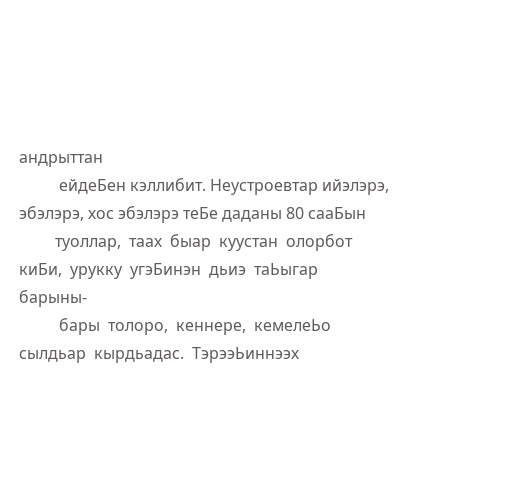андрыттан
          ейдеБен кэллибит. Неустроевтар ийэлэрэ, эбэлэрэ, хос эбэлэрэ теБе даданы 80 сааБын
         туоллар,  таах  быар  куустан  олорбот  киБи,  урукку  угэБинэн  дьиэ  таЬыгар  барыны-
          бары  толоро,  кеннере,  кемелеЬо  сылдьар  кырдьадас.  ТэрээЬиннээх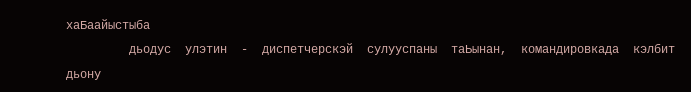хаБаайыстыба
         дьодус  улэтин  -  диспетчерскэй  сулууспаны  таЬынан,  командировкада  кэлбит  дьону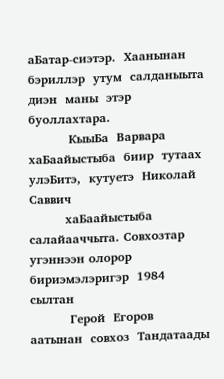аБатар-сиэтэр.  Хаанынан  бэриллэр  утум  салданыыта  диэн  маны  этэр  буоллахтара.
          КыыБа  Варвара  хаБаайыстыба  биир  тутаах  улэБитэ,  кутуетэ  Николай  Саввич
         хаБаайыстыба салайааччыта. Совхозтар угэннээн олорор бириэмэлэригэр  1984 сылтан
          Герой  Егоров  аатынан  совхоз  Тандатаады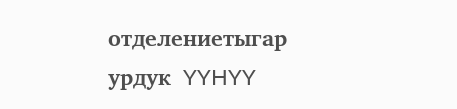отделениетыгар  урдук  YYHYY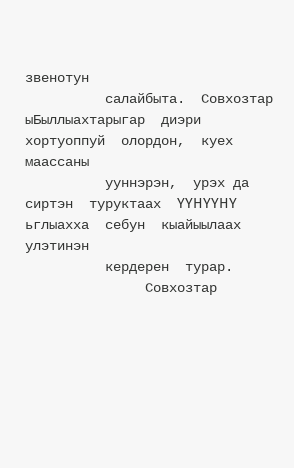звенотун
          салайбыта.  Совхозтар  ыБыллыахтарыгар  диэри  хортуоппуй  олордон,  куех  маассаны
          ууннэрэн,  урэх да  сиртэн  туруктаах  YYHYYHY  ьглыахха  себун  кыайыылаах  улэтинэн
          кердерен  турар.
               Совхозтар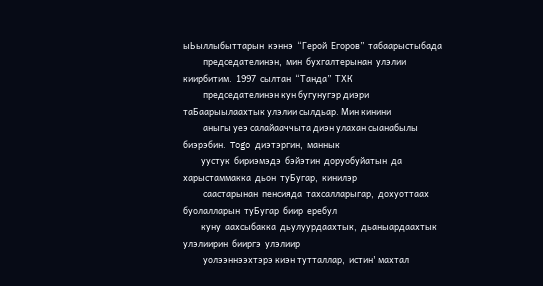ыЬыллыбыттарын  кэннэ  “Герой  Егоров”  табаарыстыбада
          председателинэн,  мин  бухгалтерынан  улэлии киирбитим.  1997  сылтан  “Танда”  ТХК
          председателинэн кун бугунугэр диэри таБаарыылаахтык улэлии сылдьар. Мин кинини
          аныгы уеэ салайааччыта диэн улахан сыанабылы биэрэбин.  Togo диэтэргин,  маннык
         уустук  бириэмэдэ  бэйэтин  доруобуйатын  да  харыстаммакка  дьон  туБугар,  кинилэр
          саастарынан  пенсияда  тахсалларыгар,  дохуоттаах  буолалларын  туБугар  биир  еребул
         куну  аахсыбакка  дьулуурдаахтык,  дьаныардаахтык  улэлиирин  бииргэ  улэлиир
          уолээннээхтэрэ киэн тутталлар,  истин' махтал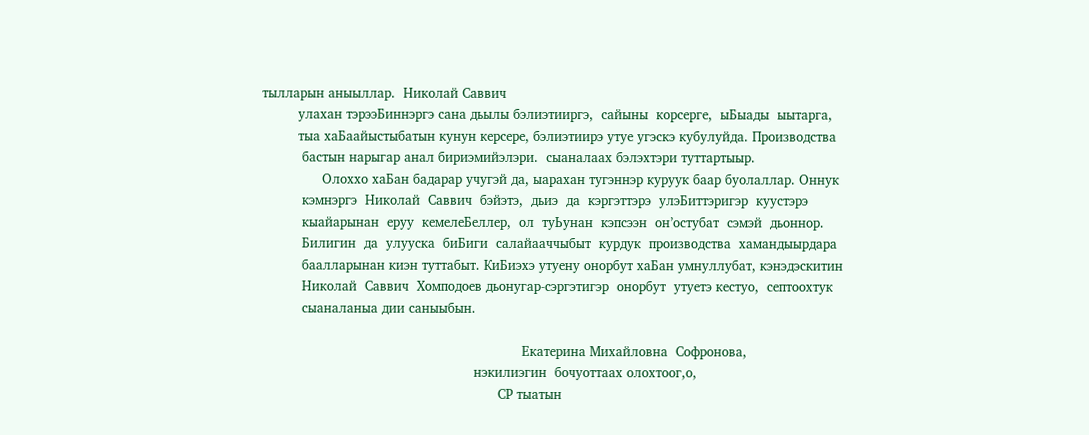тылларын аныыллар.  Николай Саввич
         улахан тэрээБиннэргэ сана дьылы бэлиэтииргэ,  сайыны  корсерге,  ыБыады  ыытарга,
         тыа хаБаайыстыбатын кунун керсере, бэлиэтиирэ утуе угэскэ кубулуйда. Производства
          бастын нарыгар анал бириэмийэлэри.  сыаналаах бэлэхтэри туттартыыр.
               Олоххо хаБан бадарар учугэй да, ыарахан тугэннэр куруук баар буолаллар. Оннук
          кэмнэргэ  Николай  Саввич  бэйэтэ,  дьиэ  да  кэргэттэрэ  улэБиттэригэр  куустэрэ
          кыайарынан  еруу  кемелеБеллер,  ол  туЬунан  кэпсээн  он’остубат  сэмэй  дьоннор.
          Билигин  да  улууска  биБиги  салайааччыбыт  курдук  производства  хамандыырдара
          баалларынан киэн туттабыт. КиБиэхэ утуену онорбут хаБан умнуллубат, кэнэдэскитин
          Николай  Саввич  Хомподоев дьонугар-сэргэтигэр  онорбут  утуетэ кестуо,  септоохтук
          сыаналаныа дии саныыбын.

                                                                 Екатерина Михайловна  Софронова,
                                                     нэкилиэгин  бочуоттаах олохтоог,о,
                                                           СР тыатын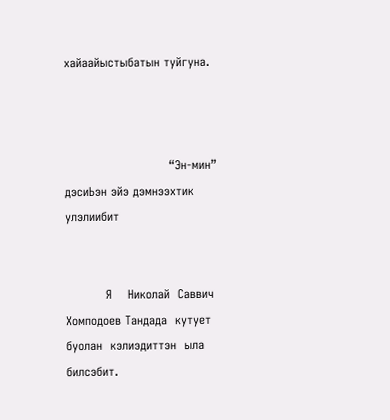хайаайыстыбатын туйгуна.



                          “Эн-мин”  дэсиЬэн эйэ дэмнээхтик улэлиибит


          Я    Николай  Саввич  Хомподоев Тандада  кутует буолан  кэлиэдиттэн  ыла билсэбит.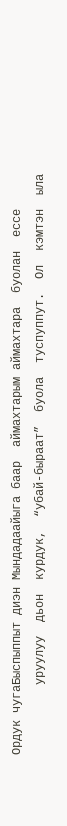Ордук чугаБыспыппыт диэн Мындадаайыга баар  аймахтарым аймахтара  буолан  ессе
          уруулуу  дьон  курдук,  “убай-быраат”  буола  туспуппут.  Ол  кэмтэн  ыла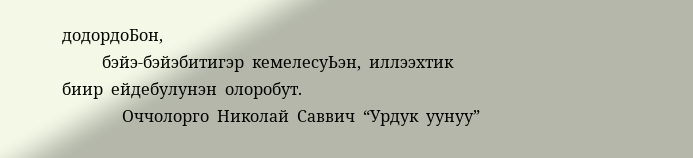додордоБон,
          бэйэ-бэйэбитигэр  кемелесуЬэн,  иллээхтик  биир  ейдебулунэн  олоробут.
               Оччолорго  Николай  Саввич  “Урдук  уунуу”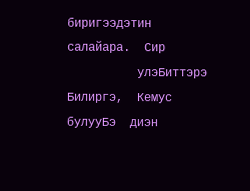биригээдэтин  салайара.  Сир
          улэБиттэрэ  Билиргэ,  Кемус  булууБэ  диэн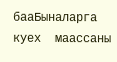бааБыналарга  куех  маассаны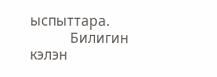ыспыттара.
          Билигин кэлэн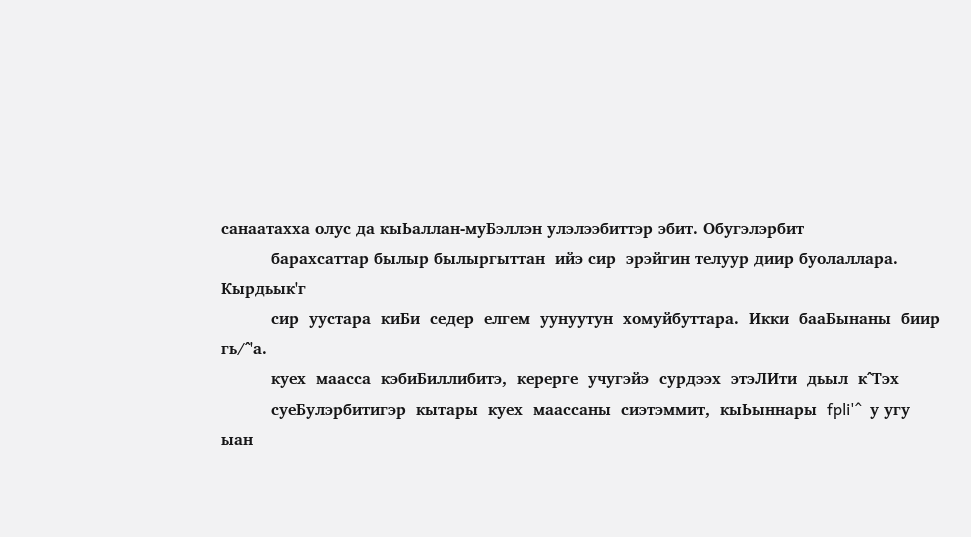санаатахха олус да кыЬаллан-муБэллэн улэлээбиттэр эбит. Обугэлэрбит
          барахсаттар былыр былыргыттан  ийэ сир  эрэйгин телуур диир буолаллара.  Кырдьык'г
          сир  уустара  киБи  седер  елгем  уунуутун  хомуйбуттара.  Икки  бааБынаны  биир  гь/^'а.
          куех  маасса  кэбиБиллибитэ,  керерге  учугэйэ  сурдээх  этэЛИти  дьыл  к^Тэх
          суеБулэрбитигэр  кытары  куех  маассаны  сиэтэммит,  кыЬыннары  fpli'^  у угу  ыан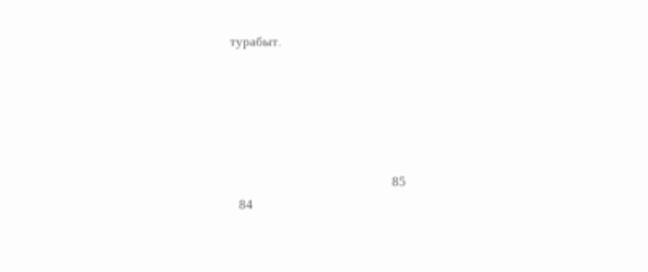турабыт.





                                                      85
   84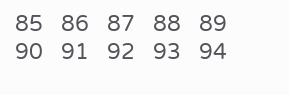85   86   87   88   89   90   91   92   93   94